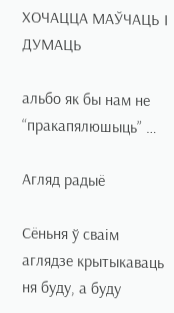ХОЧАЦЦА МАЎЧАЦЬ І ДУМАЦЬ

альбо як бы нам не “пракапялюшыць” …

Агляд радыё

Сёньня ў сваім аглядзе крытыкаваць ня буду, а буду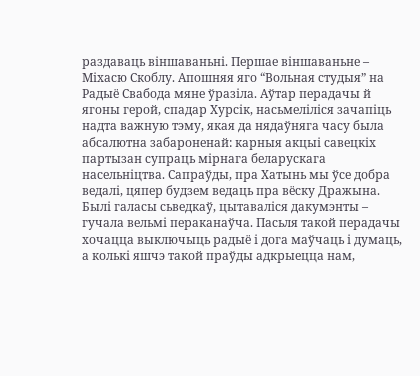раздаваць віншаваньні. Першае віншаваньне – Міхасю Скоблу. Апошняя яго “Вольная студыя” на Радыё Свабода мяне ўразіла. Аўтар перадачы й ягоны герой, спадар Хурсік, насьмеліліся зачапіць надта важную тэму, якая да нядаўняга часу была абсалютна забароненай: карныя акцыі савецкіх партызан супраць мірнага беларускага насельніцтва. Сапраўды, пра Хатынь мы ўсе добра ведалі, цяпер будзем ведаць пра вёску Дражына. Былі галасы сьведкаў, цытаваліся дакумэнты – гучала вельмі пераканаўча. Пасьля такой перадачы хочацца выключыць радыё і дога маўчаць і думаць, а колькі яшчэ такой праўды адкрыецца нам,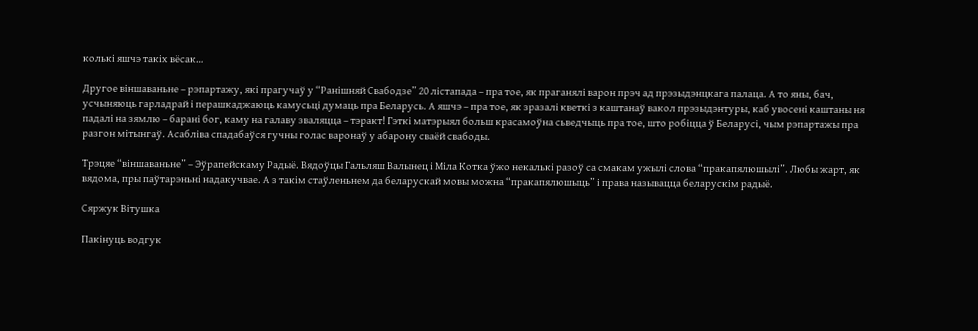колькі яшчэ такіх вёсак…

Другое віншаваньне – рэпартажу, які прагучаў у “Ранішняй Свабодзе” 20 лістапада – пра тое, як праганялі варон прэч ад прэзыдэнцкага палаца. А то яны, бач, усчыняюць гарладрай і перашкаджаюць камусьці думаць пра Беларусь. А яшчэ – пра тое, як зразалі кветкі з каштанаў вакол прэзыдэнтуры, каб увосені каштаны ня падалі на зямлю – барані бог, каму на галаву зваляцца – тэракт! Гэткі матэрыял больш красамоўна сьведчыць пра тое, што робіцца ў Беларусі, чым рэпартажы пра разгон мітынгаў. Асабліва спадабаўся гучны голас варонаў у абарону сваёй свабоды.

Трэцяе “віншаваньне” – Эўрапейскаму Радыё. Вядоўцы Гальляш Валынец і Міла Котка ўжо некалькі разоў са смакам ужылі слова “пракапялюшылі”. Любы жарт, як вядома, пры паўтарэньні надакучвае. А з такім стаўленьнем да беларускай мовы можна “пракапялюшыць” і права называцца беларускім радыё.

Сяржук Вітушка

Пакінуць водгук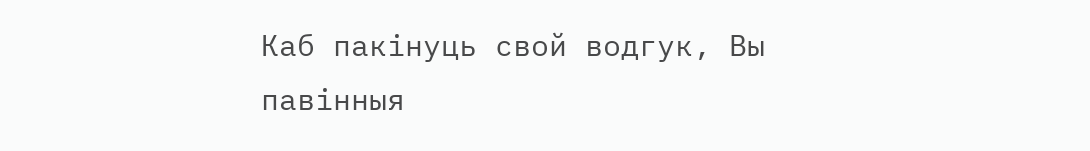Каб пакінуць свой водгук, Вы павінныя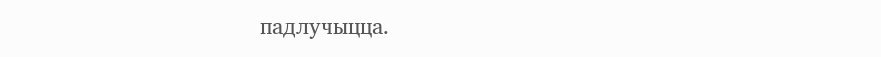падлучыцца.